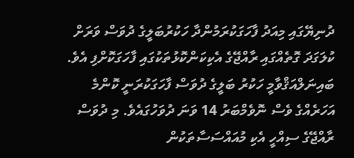ދުނިޔޭގައި މިއަދު ފާހަގަކުރަމުންދާ ހަކުރުބަލީގެ ދުވަސް ވަރަށް ކުލަގަދަ ގޮތެއްގައި ރާއްޖޭގެ އެކިކަންކޮޅުތަކުގައި ފާހަގަކޮށްފި އެވެ.
ބައިނަލްއަޤްވާމީ ހަކުރު ބަލީގެ ދުވަސް ފާހަގަކުރަނީ ކޮންމެ އަހަރެއްގެ ވެސް ނޮވެމްބަރު 14 ވަނަ ދުވަހުގައެވެ. މި ދުވަސް ރާއްޖޭގެ ސިއްހީ އެކި މުއައްސަސާތަކުން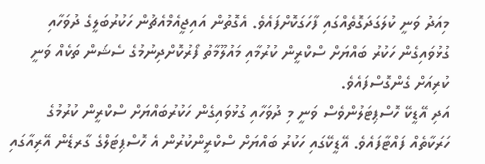މިއަދު ވަނީ ކުލަގަދަގޮތެއްގައި ފާހަގަކޮށްފައެވެ. އެގޮތުން އައިޖީއެމްއެޗުން ހަކުރުބަލީގެ ދުވަހާއި ގުޅުވައިގެން ހަކުރު ބައްޔަށް ސްކްރީން ކުރުމާއި މައުލޫމާތު ފޯރުކޮށްދިނުމުގެ ސެޝަން ތަކެއް ވަނީ ކުރިއަށް ގެންގޮސްފައެވެ.
އަދި އޭޑީކޭ ހޮސްޕިޓަލުންވެސް ވަނީ މި ދުވަހާއި ގުޅުވައިގެން ހަކުރުބައްޔަށް ސްކްރީން ކުރުމުގެ ހަރަކާތެއް ފައްޓާފައެވެ. އޭޑީކޭގައި ހަކުރު ބައްޔަށް ސްކްރީންކުރުން އެ ހޮސްޕިޓަލްގެ ގާރޑެން އޭރިއާގައި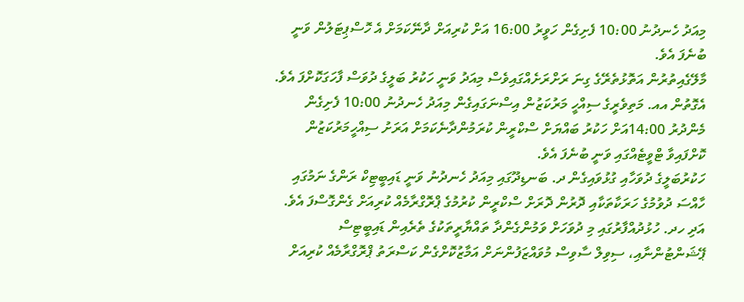މިއަދު ހެނދުނު 10:00 ފެށިގެން ހަވީރު 16:00 އަށް ކުރިއަށް ދާނޭކަމަށް އެ ހޮސްޕިޓަލުން ވަނީ ބުނެފަ އެވެ.
މާލޭގެއިތުރުން އަތޮޅުތެރޭގެ ގިނަ ރަށްރަށެއްގައިވެސް މިއަދު ވަނީ ހަކުރު ބަލީގެ ދުވަސް ފާހަގަކޮށްފަ އެވެ. އެގޮތުން އއ. މަތިވެރީގެ ސިއްހީ މަރުކަޒުން އިސްނަގައިގެން މިއަދު ހެނދުނު 10:00 ފެށިގެން މެންދުރު 14:00އަށް ހަކުރު ބައްޔަށް ސްކްރީން ކުރަމުންދާނެކަމަށް އަރަށު ސިއްހީމަރުކަޒުން ކޮށްފައިވާ ޓްވީޓެއްގައި ވަނީ ބުނެފަ އެވެ.
ހަކުރުބަލީގެ ދުވަހާއި ގުޅުވައިގެން ދ. ބަނޑިދޫގައި މިއަދު ހެނދުނު ވަނީ ޑައިބީޓިކް ރަންގެ ނަމުގައި ހާއްސަ ދުވުމުގެ ހަރަކާތަކާއި ދޮރުން ދޮރަށް ސްކްރީން ކުރުމުގެ ޕްރޮގްރާމެއް ކުރިއަށް ގެންގޮސްފަ އެވެ.
އަދި ހދ. ހުޅުދުއްފާރުގައި މި ދުވަހަށް ވަމުންގެންދާ ތައްޔާރީތަކުގެ ތެރެއިން ޑައިބީޓިސް ޕޭޝަންޓުންނާއި، ސިވިލް ސާވިސް މުވައްޒަފުންނަށް އަމާޒުކޮށްގެން ކަސްރަތު ޕްރޮގްރާމެއް ކުރިއަށް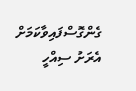ގެންގޮސްފައިވާކަމަށް އެރަށު ސިއްހީ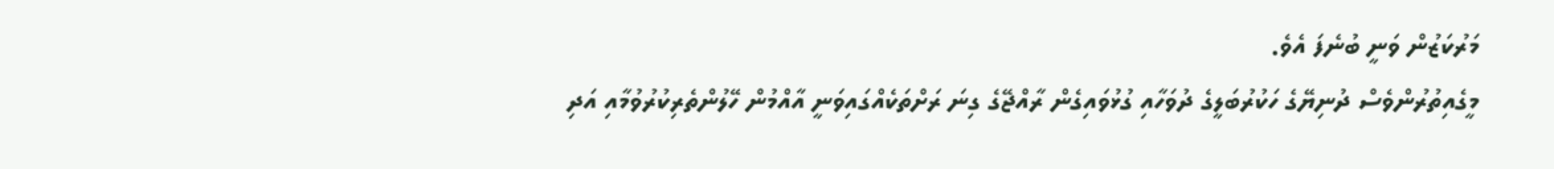މަރުކަޒުން ވަނީ ބުނެފަ އެވެ.
މީގެއިތުރުންވެސް ދުނިޔޭގެ ހަކުރުބަލީގެ ދުވަހާއި ގުޅުވައިގެން ރާއްޖޭގެ ގިނަ ރަށްތަކެއްގައިވަނީ އާއްމުން ހޭލުންތެރިކުރުވުމާއި އަދި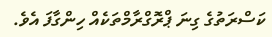ކަސްރަތުގެ ގިނަ ޕްރޮގްރާމްތަކެއް ހިންގާފަ އެވެ.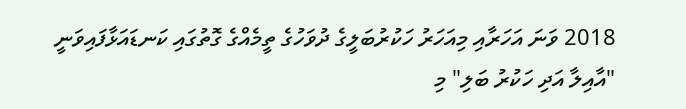2018 ވަނަ އަހަރާއި މިއަހަރު ހަކުރުބަލީގެ ދުވަހުގެ ތީމެއްގެ ގޮތުގައި ކަނޑައަޅާފައިވަނީ "އާއިލާ އަދި ހަކުރު ބަލި" މި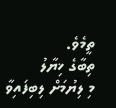ތީމެވެ.
ތިބާގެ ޚިޔާލު
މި ލިޔުމަށް ލިބިފައިވާ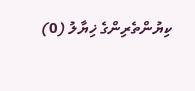ކިޔުންތެރިންގެ ޚިޔާލު (0)